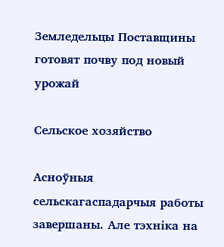Земледельцы Поставщины готовят почву под новый урожай

Сельское хозяйство

Асноўныя сельскагаспадарчыя работы завершаны. Але тэхніка на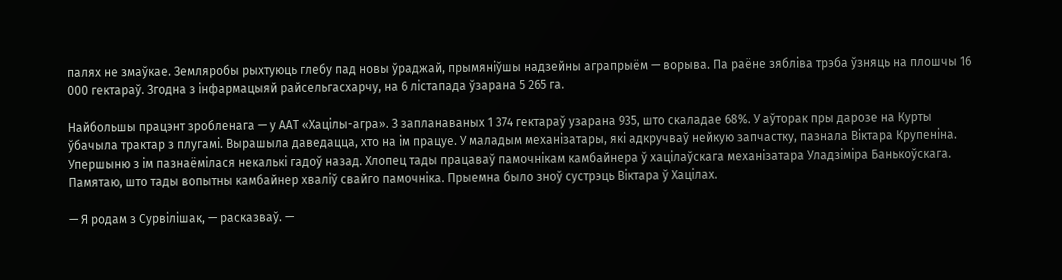палях не змаўкае. Земляробы рыхтуюць глебу пад новы ўраджай, прымяніўшы надзейны аграпрыём — ворыва. Па раёне зябліва трэба ўзняць на плошчы 16 000 гектараў. Згодна з інфармацыяй райсельгасхарчу, на 6 лістапада ўзарана 5 265 га.

Найбольшы працэнт зробленага — у ААТ «Хацілы-агра». З запланаваных 1 374 гектараў узарана 935, што скаладае 68%. У аўторак пры дарозе на Курты ўбачыла трактар з плугамі. Вырашыла даведацца, хто на ім працуе. У маладым механізатары, які адкручваў нейкую запчастку, пазнала Віктара Крупеніна. Упершыню з ім пазнаёмілася некалькі гадоў назад. Хлопец тады працаваў памочнікам камбайнера ў хацілаўскага механізатара Уладзіміра Банькоўскага. Памятаю, што тады вопытны камбайнер хваліў свайго памочніка. Прыемна было зноў сустрэць Віктара ў Хацілах.

— Я родам з Сурвілішак, — расказваў. —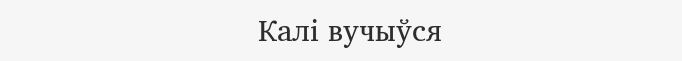Калі вучыўся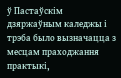ў Пастаўскім дзяржаўным каледжы і трэба было вызначацца з месцам праходжання практыкі,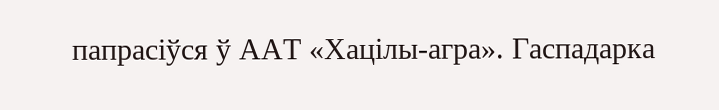папрасіўся ў ААТ «Хацілы-агра». Гаспадарка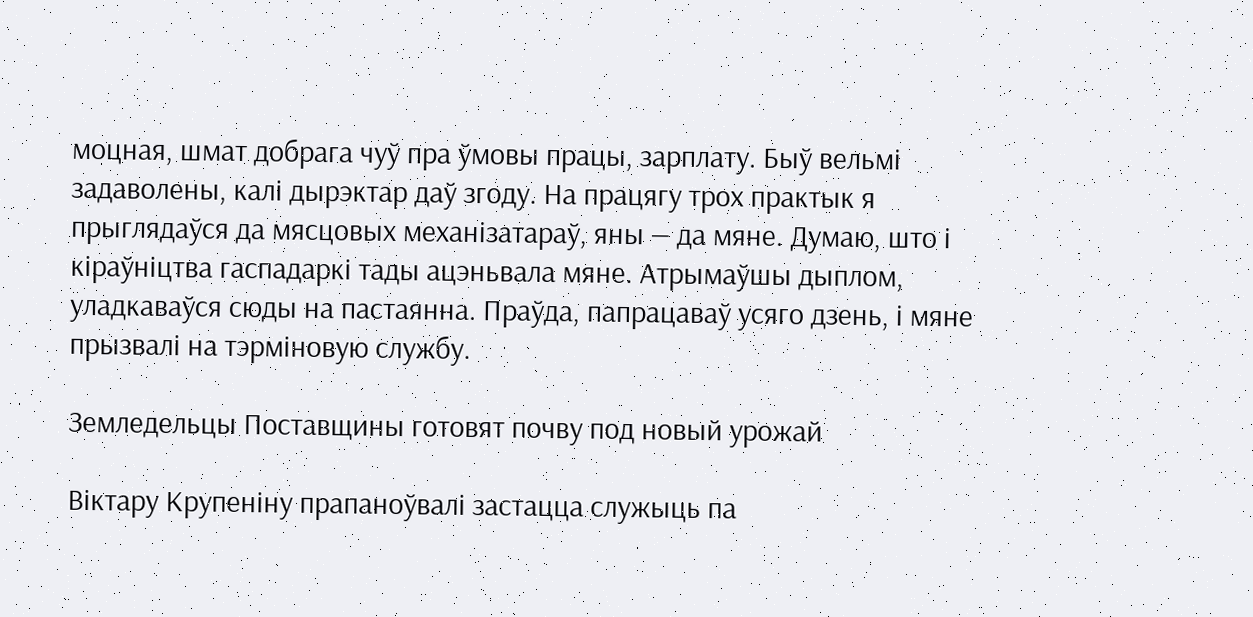моцная, шмат добрага чуў пра ўмовы працы, зарплату. Быў вельмі задаволены, калі дырэктар даў згоду. На працягу трох практык я прыглядаўся да мясцовых механізатараў, яны — да мяне. Думаю, што і кіраўніцтва гаспадаркі тады ацэньвала мяне. Атрымаўшы дыплом, уладкаваўся сюды на пастаянна. Праўда, папрацаваў усяго дзень, і мяне прызвалі на тэрміновую службу.

Земледельцы Поставщины готовят почву под новый урожай

Віктару Крупеніну прапаноўвалі застацца служыць па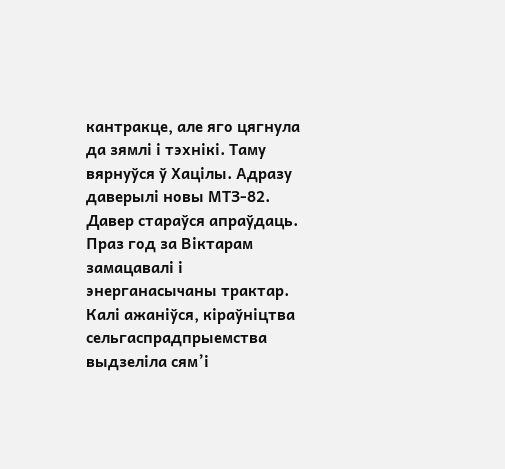кантракце, але яго цягнула да зямлі і тэхнікі. Таму вярнуўся ў Хацілы. Адразу даверылі новы МТЗ-82. Давер стараўся апраўдаць. Праз год за Віктарам замацавалі і энерганасычаны трактар. Калі ажаніўся, кіраўніцтва сельгаспрадпрыемства выдзеліла сям’і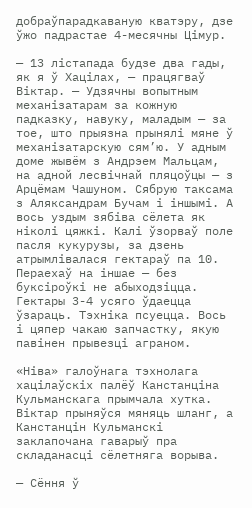добраўпарадкаваную кватэру, дзе ўжо падрастае 4-месячны Цімур.

— 13 лістапада будзе два гады, як я ў Хацілах, — працягваў Віктар. — Удзячны вопытным механізатарам за кожную падказку, навуку, маладым — за тое, што прыязна прынялі мяне ў механізатарскую сям’ю. У адным доме жывём з Андрэем Мальцам, на адной лесвічнай пляцоўцы — з Арцёмам Чашуном. Сябрую таксама з Аляксандрам Бучам і іншымі. А вось уздым зябіва сёлета як ніколі цяжкі. Калі ўзорваў поле пасля кукурузы, за дзень атрымлівалася гектараў па 10. Пераехаў на іншае — без буксіроўкі не абыходзіцца. Гектары 3-4 усяго ўдаецца ўзараць. Тэхніка псуецца. Вось і цяпер чакаю запчастку, якую павінен прывезці аграном.

«Ніва» галоўнага тэхнолага хацілаўскіх палёў Канстанціна Кульманскага прымчала хутка. Віктар прыняўся мяняць шланг, а Канстанцін Кульманскі заклапочана гаварыў пра складанасці сёлетняга ворыва.

— Сёння ў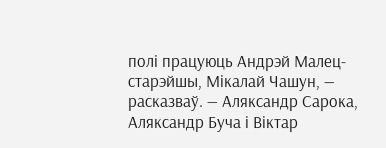полі працуюць Андрэй Малец-старэйшы, Мікалай Чашун, — расказваў. — Аляксандр Сарока, Аляксандр Буча і Віктар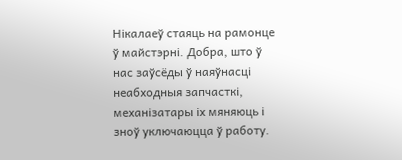Нікалаеў стаяць на рамонце ў майстэрні. Добра, што ў нас заўсёды ў наяўнасці неабходныя запчасткі, механізатары іх мяняюць і зноў уключаюцца ў работу.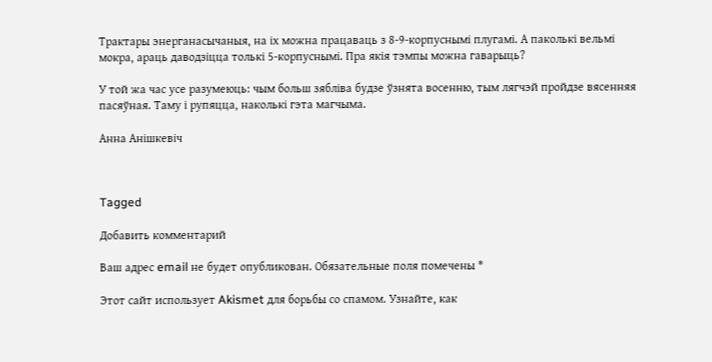Трактары энерганасычаныя, на іх можна працаваць з 8-9-корпуснымі плугамі. А паколькі вельмі мокра, араць даводзіцца толькі 5-корпуснымі. Пра якія тэмпы можна гаварыць?

У той жа час усе разумеюць: чым больш зябліва будзе ўзнята восенню, тым лягчэй пройдзе вясенняя пасяўная. Таму і рупяцца, наколькі гэта магчыма.

Анна Анішкевіч



Tagged

Добавить комментарий

Ваш адрес email не будет опубликован. Обязательные поля помечены *

Этот сайт использует Akismet для борьбы со спамом. Узнайте, как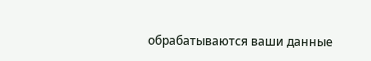обрабатываются ваши данные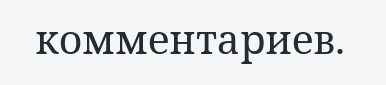комментариев.